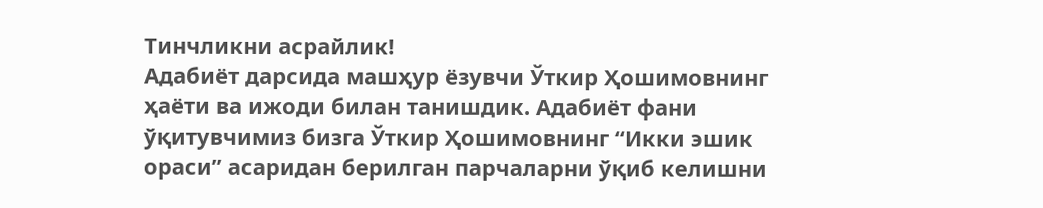Тинчликни асрайлик!
Адабиёт дарсида машҳур ёзувчи Ўткир Ҳошимовнинг ҳаёти ва ижоди билан танишдик. Адабиёт фани ўқитувчимиз бизга Ўткир Ҳошимовнинг “Икки эшик ораси” асаридан берилган парчаларни ўқиб келишни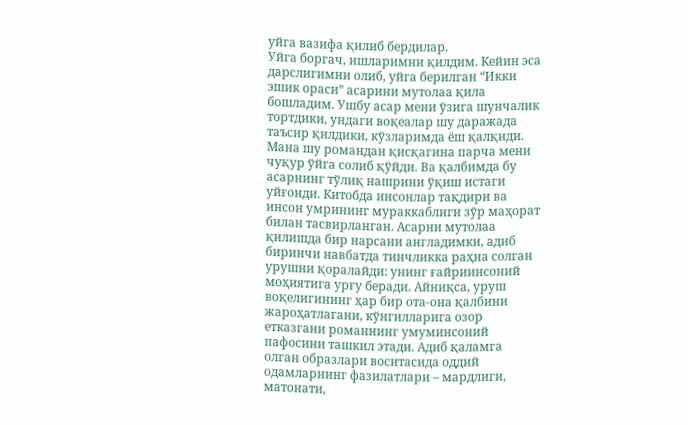уйга вазифа қилиб бердилар.
Уйга боргач, ишларимни қилдим. Кейин эса дарслигимни олиб, уйга берилган “Икки эшик ораси” асарини мутолаа қила бошладим. Ушбу асар мени ўзига шунчалик тортдики, ундаги воқеалар шу даражада таъсир қилдики, кўзларимда ёш қалқиди.
Мана шу романдан қисқагина парча мени чуқур ўйга солиб қўйди. Ва қалбимда бу асарнинг тўлиқ нашрини ўқиш истаги уйғонди. Китобда инсонлар тақдири ва инсон умрининг мураккаблиги зўр маҳорат билан тасвирланган. Асарни мутолаа қилишда бир нарсани англадимки, адиб биринчи навбатда тинчликка раҳна солган урушни қоралайди: унинг ғайриинсоний моҳиятига урғу беради. Айниқса, уруш воқелигининг ҳар бир ота-она қалбини жароҳатлагани, кўнгилларига озор етказгани романнинг умуминсоний пафосини ташкил этади. Адиб қаламга олган образлари воситасида оддий одамларнинг фазилатлари – мардлиги, матонати,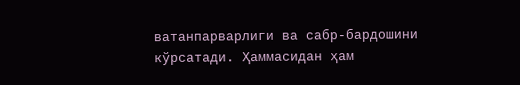ватанпарварлиги ва сабр-бардошини кўрсатади. Ҳаммасидан ҳам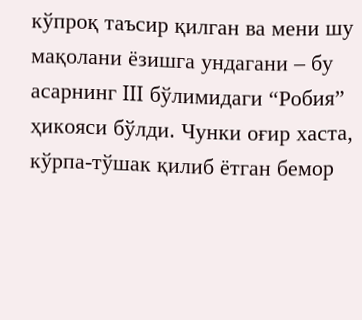кўпроқ таъсир қилган ва мени шу мақолани ёзишга ундагани – бу асарнинг III бўлимидаги “Робия” ҳикояси бўлди. Чунки оғир хаста, кўрпа-тўшак қилиб ётган бемор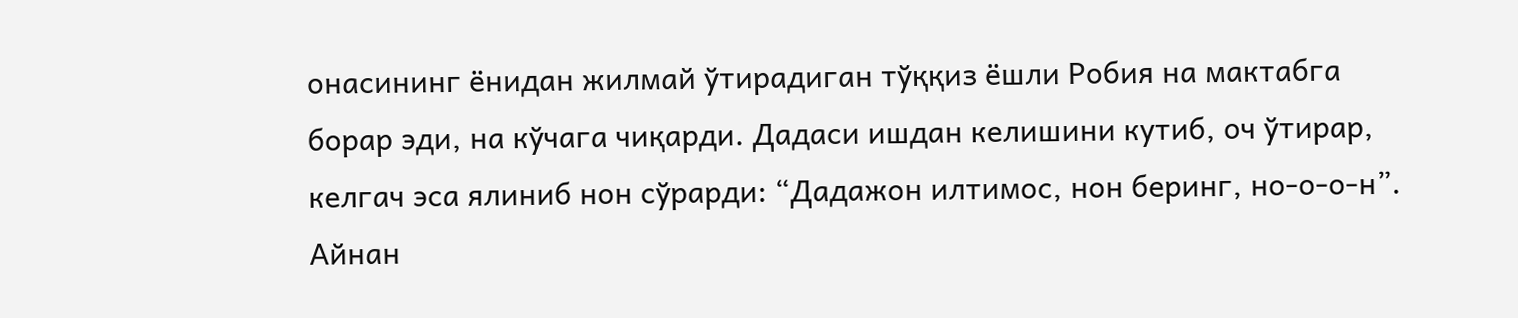онасининг ёнидан жилмай ўтирадиган тўққиз ёшли Робия на мактабга борар эди, на кўчага чиқарди. Дадаси ишдан келишини кутиб, оч ўтирар, келгач эса ялиниб нон сўрарди: “Дадажон илтимос, нон беринг, но-о-о-н”.
Айнан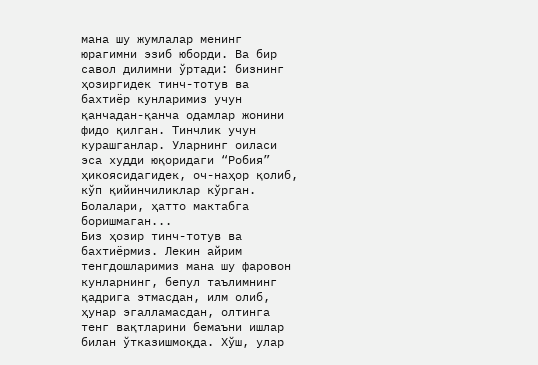мана шу жумлалар менинг юрагимни эзиб юборди. Ва бир савол дилимни ўртади: бизнинг ҳозиргидек тинч-тотув ва бахтиёр кунларимиз учун қанчадан-қанча одамлар жонини фидо қилган. Тинчлик учун курашганлар. Уларнинг оиласи эса худди юқоридаги “Робия” ҳикоясидагидек, оч-наҳор қолиб, кўп қийинчиликлар кўрган. Болалари, ҳатто мактабга боришмаган...
Биз ҳозир тинч-тотув ва бахтиёрмиз. Лекин айрим тенгдошларимиз мана шу фаровон кунларнинг, бепул таълимнинг қадрига этмасдан, илм олиб, ҳунар эгалламасдан, олтинга тенг вақтларини бемаъни ишлар билан ўтказишмоқда. Хўш, улар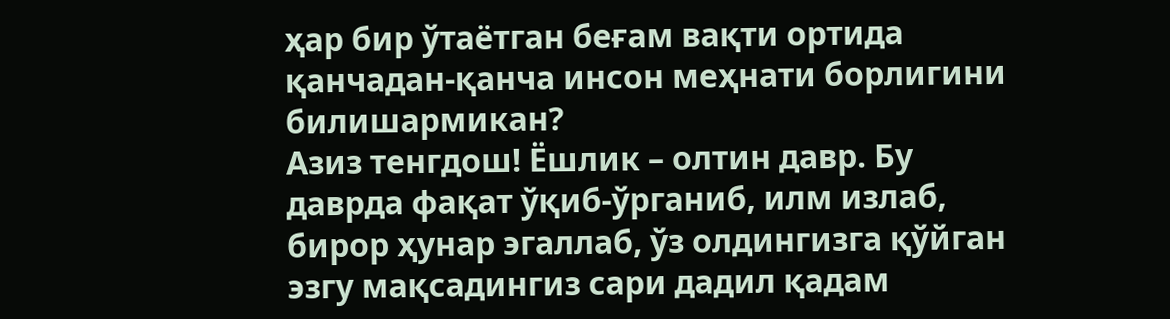ҳар бир ўтаётган беғам вақти ортида қанчадан-қанча инсон меҳнати борлигини билишармикан?
Азиз тенгдош! Ёшлик – олтин давр. Бу даврда фақат ўқиб-ўрганиб, илм излаб, бирор ҳунар эгаллаб, ўз олдингизга қўйган эзгу мақсадингиз сари дадил қадам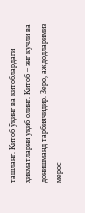ташланг. Китоб ўқинг ва китоблардаги ҳикматларни уқиб олинг. Китоб – энг кучли ва донишманд тарбиячидир. Зеро, аждодларимиз мерос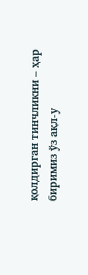қолдирган тинчликни – ҳар биримиз ўз ақл-у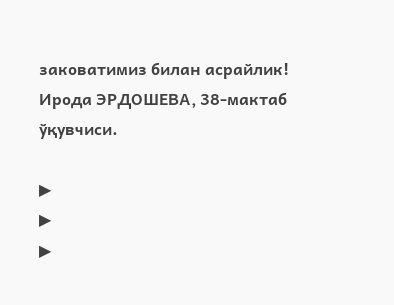заковатимиз билан асрайлик!
Ирода ЭРДОШЕВА, 38-мактаб ўқувчиси.

▶
▶
▶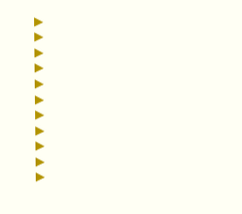▶
▶
▶
▶
▶
▶
▶
▶
▶
▶
▶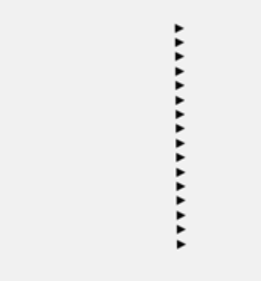▶
▶
▶
▶
▶
▶
▶
▶
▶
▶
▶
▶
▶
▶
▶
▶